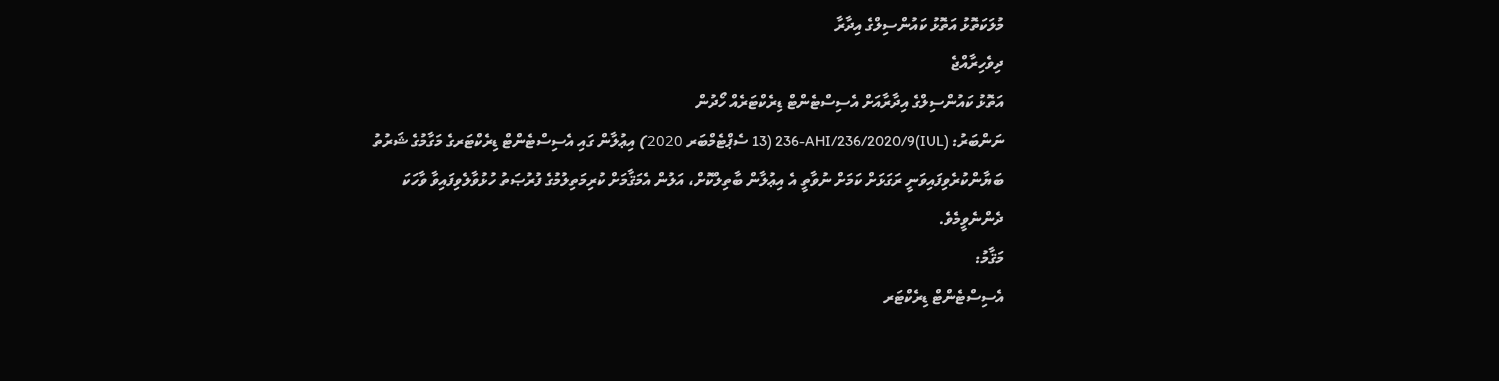މުލަކަތޮޅު އަތޮޅު ކައުންސިލްގެ އިދާރާ
ދިވެހިރާއްޖެ
އަތޮޅު ކައުންސިލްގެ އިދާރާއަށް އެސިސްޓެންޓް ޑިރެކްޓަރެއް ހޯދުން
ނަންބަރު: (IUL)236-AHI/236/2020/9 (13 ސެޕްޓެމްބަރ 2020) އިޢުލާން ގައި އެސިސްޓެންޓް ޑިރެކްޓަރގެ މަގާމުގެ ޝަރުތު ބަޔާންކުރެވިފައިވަނީ ރަގަޅަށް ކަމަށް ނުވާތީ އެ އިޢުލާން ބާތިލްކޮށް، އަލުން އެމަޤާމަށް ކުރިމަތިލުމުގެ ފުރުޞަތު ހުޅުވާލެވިފައިވާ ވާހަކަ ދެންނެވީމެވެ.
މަޤާމު:
އެސިސްޓެންޓް ޑިރެކްޓަރ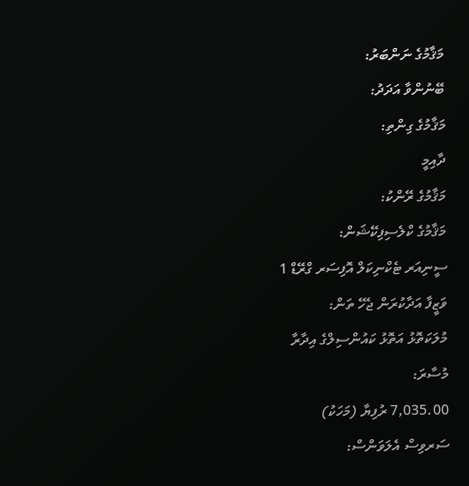މަޤާމުގެ ނަންބަރު:
ބޭނުންވާ އަދަދު:
މަޤާމުގެ ގިންތި:
ދާއިމީ
މަޤާމުގެ ރޭންކު:
މަޤާމުގެ ކްލެސިފިކޭޝަން:
ސީނިއަރ ޓެކްނިކަލް އޮފިސަރ ގްރޭޑް 1
ވަޒީފާ އަދާކުރަން ޖެހޭ ތަން:
މުލަކަތޮޅު އަތޮޅު ކައުންސިލްގެ އިދާރާ
މުސާރަ:
7,035.00 ރުފިޔާ (މަހަކު)
ސަރވިސް އެލަވަންސް: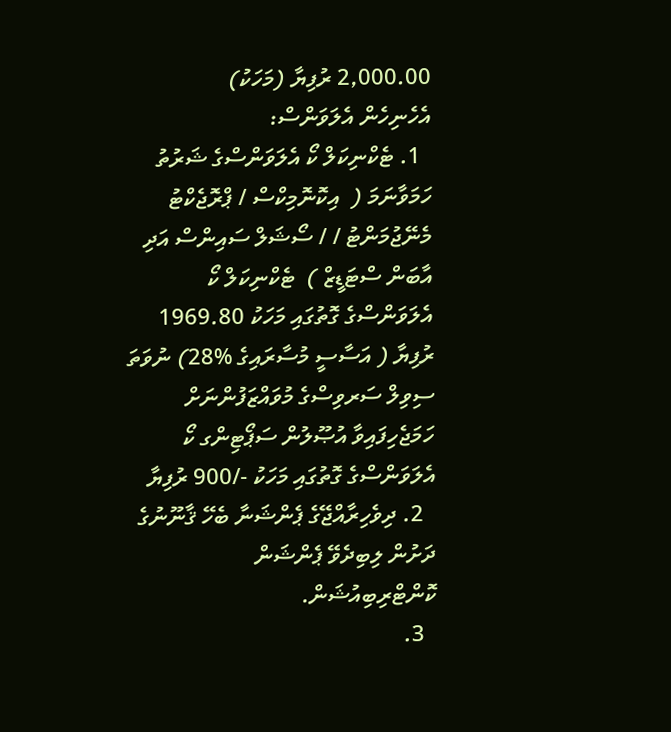2,000.00 ރުފިޔާ (މަހަކު)
އެހެނިހެން އެލަވަންސް:
  1. ޓެކްނިކަލް ކޯ އެލަވަންސްގެ ޝަރުތު ހަމަވާނަމަ (  އިކޮނޮމިކްސް / ޕްރޮޖެކްޓު މެނޭޖުމަންޓު / / ސޯޝަލް ސައިންސް އަދި އާބަން ސްޓަޑީޒް )  ޓެކްނިކަލް ކޯ އެލަވަންސްގެ ގޮތުގައި މަހަކު 1969.80 ރުފިޔާ ( އަސާސީ މުސާރައިގެ %28) ނުވަތަ  ސިވިލް ސަރވިސްގެ މުވައްޒަފުންނަށް ހަމަޖެހިފައިވާ އުޞޫލުން ސަޕޯޓިންގ ކޯ އެލަވަންސްގެ ގޮތުގައި މަހަކު -/900 ރުފިޔާ
  2. ދިވެހިރާއްޖޭގެ ޕެންޝަނާ ބެހޭ ޤާނޫނުގެ ދަށުން ލިބިދެވޭ ޕެންޝަން ކޮންޓްރިބިއުޝަން.
  3.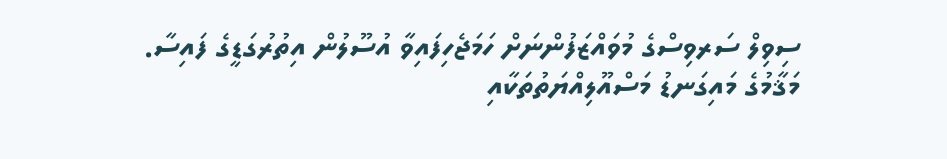ސިވިލް ސަރވިސްގެ މުވައްޒަފުންނަށް ހަމަޖެހިފައިވާ އުސޫލުން އިތުރުގަޑީގެ ފައިސާ.
މަޤާމުގެ މައިގަނޑު މަސްއޫލިއްޔަތުތަކާއި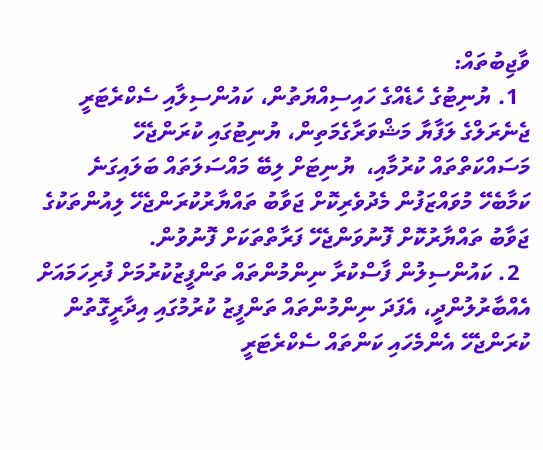ވާޖިބުތައް:
  1. ޔުނިޓުގެ ހެޑެއްގެ ހައިސިއްޔަތުން، ކައުންސިލާއި ސެކްރެޓަރީ ޖެނެރަލްގެ ލަފާޔާ މަޝްވަރާގެމަތިން، ޔުނިޓުގައި ކުރަންޖެހޭ މަސައްކަތްތައް ކުރުމާއި،  ޔުނިޓަށް ލިބޭ މައްސަލަތައް ބަލައިގަނެ ކަމާބެހޭ މުވައްޒަފުން މެދުވެރިކޮށް ޖަވާބު ތައްޔާރުކުރަންޖެހޭ ލިއުންތަކުގެ ޖަވާބު ތައްޔާރުކޮށް ފޮނުވަންޖެހޭ ފަރާތްތަކަށް ފޮނުވުން.
  2. ކައުންސިލުން ފާސްކުރާ ނިންމުންތައް ތަންފީޒުކުރުމަށް ފުރިހަމައަށް އެއްބާރުލުންދީ، އެފަދަ ނިންމުންތައް ތަންފީޒު ކުރުމުގައި އިދާރީގޮތުން ކުރަންޖެހޭ އެންމެހައި ކަންތައް ސެކްރެޓަރީ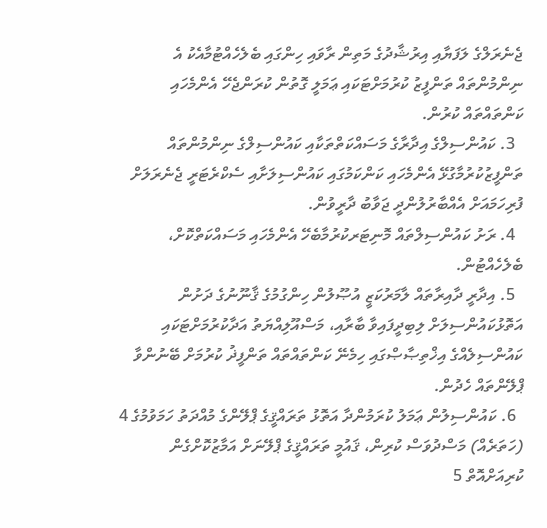ޖެނެރަލްގެ ލަފަޔާއި އިރުޝާދުގެ މަތިން ރާވައި ހިންގައި ބެލެހެއްޓުމާއެކު އެ ނިންމުންތައް ތަންފީޒު ކުރުމަށްޓަކައި ޢަމަލީ ގޮތުން ކުރަންޖެހޭ އެންމެހައި ކަންތައްތައް ކުރުން.
  3. ކައުންސިލްގެ އިދާރާގެ މަސައްކަތްތަކާއި ކައުންސިލްގެ ނިންމުންތައް ތަންފީޒުކުރުމާގުޅޭ އެންމެހައި ކަންކަމުގައި ކައުންސިލަށާއި ސެކްރެޓަރީ ޖެނެރަލަށް ފުރިހަމައަށް އެއްބާރުލުންދީ ޖަވާބު ދާރީވުން.
  4. ރަށު ކައުންސިލްތައް މޮނިޓަރކުރުމާބެހޭ އެންމެހައި މަސައްކަތްކޮށް، ބެލެހެއްޓުން.
  5. އިދާރީ ދާއިރާތައް ލާމަރުކަޒީ އުޞޫލުން ހިންގުމުގެ ޤާނޫނުގެ ދަށުން އަތޮޅުކައުންސިލަށް ލިބިދީފައިވާ ބާރާއި، މަސްއޫލިއްޔަތު އަދާކުރުމަށްޓަކައި ކައުންސިލެއްގެ އިޚްތިޞާޞްގައި ހިމެނޭ ކަންތައްތައް ތަންފީޛު ކުރުމަށް ބޭނުންވާ ޕްލޭންތައް ހެދުން.
  6. ކައުންސިލުން ޢަމަލު ކުރަމުންދާ އަތޮޅު ތަރައްޤީގެ ޕްލޭންގެ މުއްދަތު ހަމަވުމުގެ 4 (ހަތަރެއް) މަސްދުވަސް ކުރިން، ޤައުމީ ތަރައްޤީގެ ޕްލޭނަށް އަމާޒުކޮށްގެން ކުރިއަށްއޮތް 5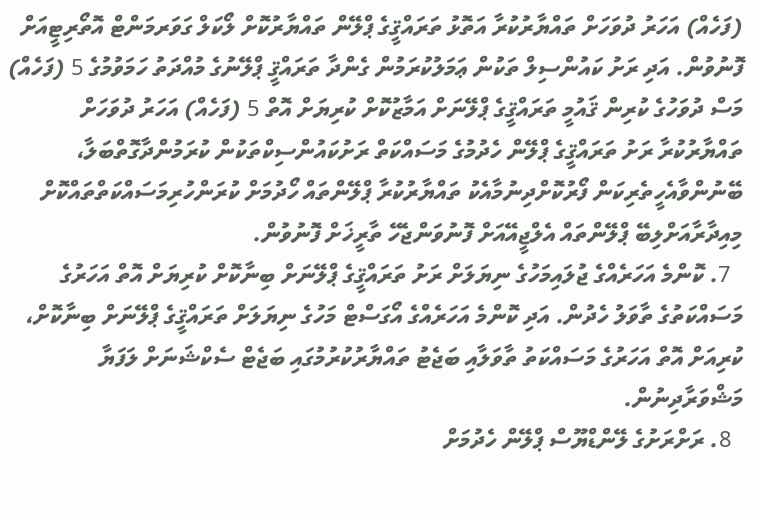(ފަހެއް) އަހަރު ދުވަހަށް ތައްޔާރުކުރާ އަތޮޅު ތަރައްޤީގެ ޕްލޭން ތައްޔާރުކޮށް ލޯކަލް ގަވަރމަންޓް އޮތޯރިޓީއަށް ފޮނުވުން. އަދި ރަށު ކައުންސިލް ތަކުން ޢަމަލުކުރަމުން ގެންދާ ތަރައްޤީ ޕްލޭނުގެ މުއްދަތު ހަމަވުމުގެ 5 (ފަހެއް) މަސް ދުވަހުގެ ކުރިން ޤައުމީ ތަރައްޤީގެ ޕްލޭނަށް އަމާޒުކޮށް ކުރިޔަށް އޮތް 5 (ފަހެއް) އަހަރު ދުވަހަށް ތައްޔާރުކުރާ ރަށު ތަރައްޤީގެ ޕްލޭން ހެދުމުގެ މަސައްކަތް ރަށުކައުންސިކްތަކުން ކުރަމުންދާގޮތްބަލާ، ބޭނުންވާއެހީތެރިކަން ފޯރުކޮށްދިނުމާއެކު ތައްޔާރުކުރާ ޕްލޭންތައް ހޯދުމަށް ކުރަންހުރިމަސައްކަތްތައްކޮށް މިއިދާރާއަށްލިބޭ ޕްލޭންތައް އެލްޖީއޭއަށް ފޮނުވަންޖެހޭ ތާރީޚަށް ފޮނުވުން.
  7. ކޮންމެ އަހަރެއްގެ ޖުލައިމަހުގެ ނިޔަލަށް ރަށު ތަރައްޤީގެ ޕްލޭނަށް ބިނާކޮށް ކުރިޔަށް އޮތް އަހަރުގެ މަސައްކަތުގެ ތާވަލު ހެދުން. އަދި ކޮންމެ އަހަރެއްގެ އޯގަސްޓް މަހުގެ ނިޔަލަށް ތަރައްޤީގެ ޕްލޭނަށް ބިނާކޮށް، ކުރިއަށް އޮތް އަހަރުގެ މަސައްކަތު ތާވަލާއި ބަޖެޓު ތައްޔާރުކުރުމުގައި ބަޖެޓް ސެކްޝަނަށް ލަފަޔާ މަޝްވަރާދިނުން.
  8. ރަށްރަށުގެ ލޭންޑްޔޫސް ޕްލޭން ހެދުމަށް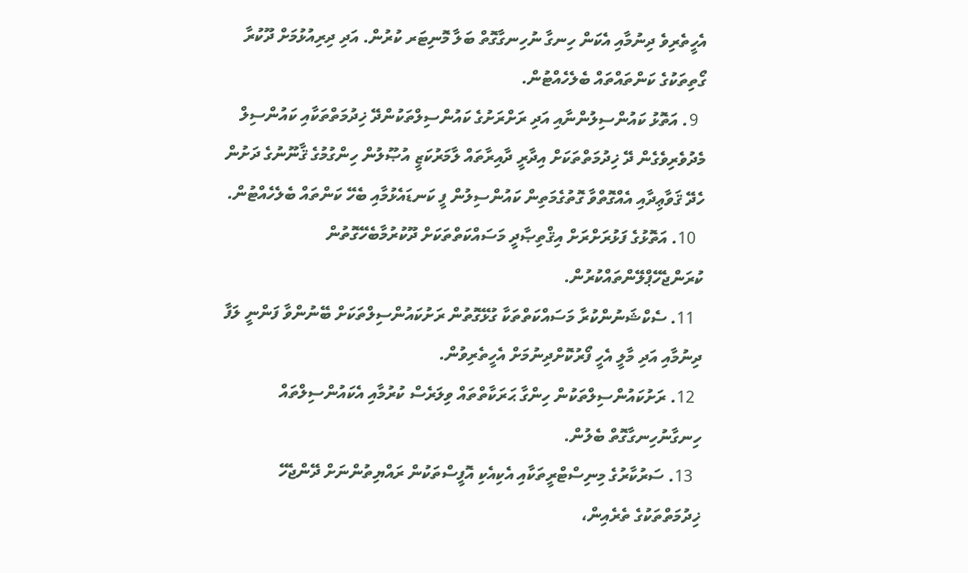އެހީތެރިވެ ދިނުމާއި އެކަން ހިނގާ ނުހިނގާގޮތް ބަލާ މޮނިޓަރ ކުރުން. އަދި ދިރިއުޅުމަށް ދޫކުރާ ގޯތިތަކުގެ ކަންތައްތައް ބެލެހެއްޓުން.
  9. އަތޮޅު ކައުންސިލުންނާއި އަދި ރަށްރަށުގެ ކައުންސިލްތަކުންދޭ ޚިދުމަތްތަކާއި ކައުންސިލް މެދުވެރިވެގެން ދޭ ޚިދުމަތްތަކަށް އިދާރީ ދާއިރާތައް ލާމަރުކަޒީ އުޞޫލުން ހިންގުމުގެ ޤާނޫނުގެ ދަށުން ހެދޭ ޤަވާޢިދާއި އެއްގޮތްވާ ގޮތުގެމަތިން ކައުންސިލުން ފީ ކަނޑައެޅުމާއި ބެހޭ ކަންތައް ބެލެހެއްޓުން.
  10. އަތޮޅުގެ ފަޅުރަށްރަށް އިޤްތިޞާދީ މަސައްކަތްތަކަށް ދޫކުރުމާބެހޭގޮތުން ކުރަންޖެހޭޕްލޭންތައްކުރުން.
  11. ސެކްޝަނުންކުރާ މަސައްކަތްތަކާ ގުޅޭގޮތުން ރަށުކައުންސިލްތަކަށް ބޭނުންވާ ފަންނީ ލަފާ ދިނުމާއި އަދި މާލީ އެހީ ފޯރުކޮށްދިނުމަށް އެހީތެރިވުން.
  12. ރަށުކައުންސިލްތަކުން ހިންގާ ޙަރަކާތްތައް ވިލަރެސް ކުރުމާއި އެކައުންސިލްތައް ހިނގާނުހިނގާގޮތް ބެލުން.
  13. ސަރުކާރުގެ މިނިސްޓްރީތަކާއި އެކިއެކި އޮފީސްތަކުން ރައްޔިތުންނަށް ދޭންޖެހޭ ޚިދުމަތްތަކުގެ ތެރެއިން،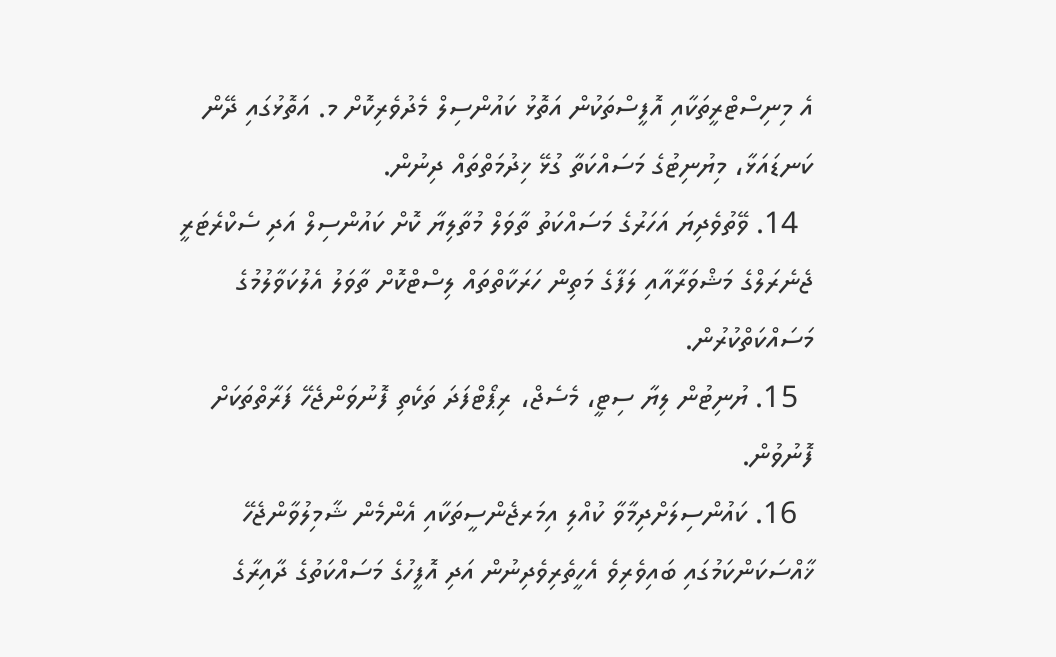އެ މިނިސްޓްރީތަކާއި އޮފީސްތަކުން އަތޮޅު ކައުންސިލް މެދުވެރިކޮށް މ. އަތޮޅުގައި ދޭން ކަނޑައަޅާ، މިޔުނިޓުގެ މަސައްކަތާ ގުޅޭ ޚިދުމަތްތައް ދިނުން.
  14. ވޭތުވެދިޔަ އަހަރުގެ މަސައްކަތު ތާވަލް މުތާލިޔާ ކޮށް ކައުންސިލް އަދި ސެކްރެޓަރީ ޖެނެރަލްގެ މަޝްވަރާއާއި ލަފާގެ މަތިން ހަރަކާތްތައް ލިސްޓްކޮށް ތާވަލު އެލުކަވާލުމުގެ މަސައްކަތްކުރުން.
  15. ޔުނިޓުން ލިޔާ ސިޓީ، މެސެޖް، ރިޕޯޓްފަދަ ތަކެތި ފޮނުވަންޖެހޭ ފަރާތްތަކަށް ފޮނުވުން.
  16. ކައުންސިލަށްދިމާވާ ކުއްލި އިމަރޖެންސީތަކާއި އެންމެން ޝާމިލުވާންޖެހޭ ޚާއްސަކަންކަމުގައި ބައިވެރިވެ އެހީތެރިވެދިނުން އަދި އޮފީހުގެ މަސައްކަތުގެ ދާއިރާގެ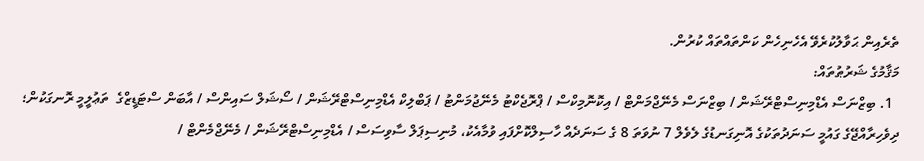ތެރެއިން ޙަވާލުކުރެވޭ އެހެނިހެން ކަންތައްތައް ކުރުން.
މަޤާމުގެ ޝަރުޠުތައް:
  1. ބިޒްނަސް އެޑްމިނިސްޓްރޭޝަން / ބިޒްނަސް މެނޭޖްމަންޓް / އިކޮނޮމިކްސް / ޕްރޮޖެކްޓު މެނޭޖުމަންޓު / ޕަބްލިކް އެޑްމިނިސްޓްރޭޝަން / ސޯޝަލް ސައިންސް / އާބަން ސްޓަޑީޒްގެ  ތަޢުލީމީ ރޮނގަކުން؛ ދިވެހިރާއްޖޭގެ ގައުމީ ސަނަދުތަކުގެ އޮނިގަނޑުގެ ލެވެލް 7 ނުވަތަ 8 ގެ ސަނަދެއް ހާސިލްކޮށްފައި ވުމާއެކު، މުނިސިޕަލް ސާވިސަސް / އެޑްމިނިސްޓްރޭޝަން / މެނޭޖްމެންޓް /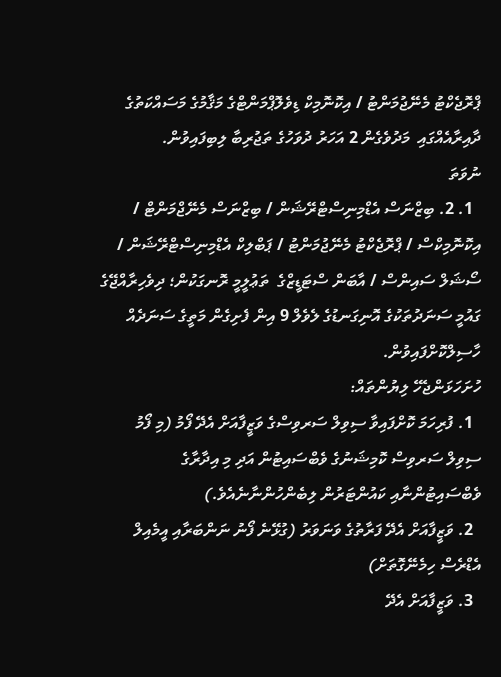ޕްރޮޖެކްޓު މެނޭޖުމަންޓު / އިކޮނޮމިކް ޑިވެލޮޕްމަންޓްގެ މަޤާމުގެ މަސައްކަތުގެ ދާއިރާއެއްގައި  މަދުވެގެން 2 އަހަރު ދުވަހުގެ ތަޖުރިބާ ލިބިފައިވުން.
ނުވަތަ
  1. 2. ބިޒްނަސް އެޑްމިނިސްޓްރޭޝަން / ބިޒްނަސް މެނޭޖްމަންޓް / އިކޮނޮމިކްސް / ޕްރޮޖެކްޓު މެނޭޖުމަންޓު / ޕަބްލިކް އެޑްމިނިސްޓްރޭޝަން / ސޯޝަލް ސައިންސް / އާބަން ސްޓަޑީޒްގެ  ތަޢުލީމީ ރޮނގަކުން؛ ދިވެހިރާއްޖޭގެ ގައުމީ ސަނަދުތަކުގެ އޮނިގަނޑުގެ ލެވެލް 9 އިން ފެށިގެން މަތީގެ ސަނަދެއް ހާސިލްކޮށްފައިވުން.
ހުށަހަޅަންޖެހޭ ލިޔުންތައް:
  1. ފުރިހަމަ ކޮށްފައިވާ ސިވިލް ސަރވިސްގެ ވަޒީފާއަށް އެދޭ ފޯމު (މި ފޯމު ސިވިލް ސަރވިސް ކޮމިޝަނުގެ ވެބްސައިޓުން އަދި މި އިދާރާގެ ވެބްސައިޓުންނާއި ކައުންޓަރުން ލިބެންހުންނާނެއެވެ.)
  2. ވަޒީފާއަށް އެދޭ ފަރާތުގެ ވަނަވަރު (ގުޅޭނެ ފޯނު ނަންބަރާއި އީމެއިލް އެޑްރެސް ހިމެނޭގޮތަށް)
  3. ވަޒީފާއަށް އެދޭ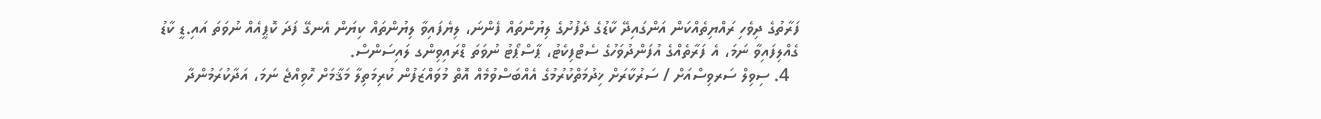ފަރާތުގެ ދިވެހި ރައްޔިތެއްކަން އަންގައިދޭ ކާޑުގެ ދެފުށުގެ ލިޔުންތައް ފެންނަ، ލިޔެފައިވާ ލިޔުންތައް ކިޔަން އެނގޭ ފަދަ ކޮޕީއެއް ނުވަތަ އައި.ޑީ ކާޑު ގެއްލިފައިވާ ނަމަ، އެ ފަރާތެއްގެ އުފަންދުވަހުގެ ސެޓްފިކެޓު، ޕާސްޕޯޓު ނުވަތަ ޑްރައިވިންގ ލައިސަންސް.
  4. ސިވިލް ސަރވިސްއަށް / ސަރުކާރަށް ޚިދުމަތްކުރުމުގެ އެއްބަސްވުމެއް އޮތް މުވައްޒަފުން ކުރިމަތިލާ މަޤާމަށް ހޮވިއްޖެ ނަމަ، އަދާކުރަމުންދާ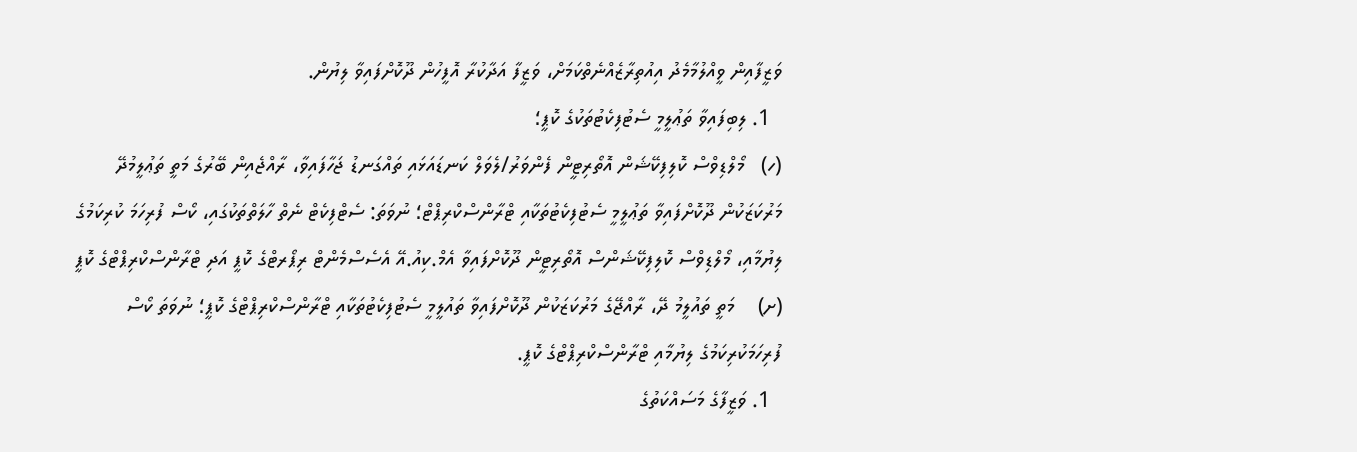ވަޒީފާއިން ވީއްލުމާމެދު އިއުތިރާޒެއްނެތްކަމަށް، ވަޒީފާ އަދާކުރާ އޮފީހުން ދޫކޮށްފައިވާ ލިޔުން.
  1. ލިބިފައިވާ ތަޢުލީމީ ސެޓުފިކެޓުތަކުގެ ކޮޕީ؛
(ހ)   މޯލްޑިވްސް ކޮލިފިކޭޝަން އޮތޯރިޓީން ފެންވަރު/ލެވަލް ކަނޑައަޅައި ތައްގަނޑު ޖަހާފައިވާ، ރާއްޖެއިން ބޭރުގެ މަތީ ތަޢުލީމުދޭ މަރުކަޒަކުން ދޫކޮށްފައިވާ ތަޢުލީމީ ސެޓުފިކެޓުތަކާއި ޓްރާންސްކްރިޕްޓް؛ ނުވަތަ: ސެޓްފިކެޓް ނެތް ހާލަތްތަކުގައި، ކޯސް ފުރިހަމަ ކުރިކަމުގެ ލިޔުމާއި، މޯލްޑިވްސް ކޮލިފިކޭޝަންސް އޮތޯރިޓީން ދޫކޮށްފައިވާ އެމް.ކިއު.އޭ އެސެސްމެންޓް ރިޕޯރޓްގެ ކޮޕީ އަދި ޓްރާންސްކްރިޕްޓްގެ ކޮޕީ
(ށ)    މަތީ ތައުލީމު ދޭ، ރާއްޖޭގެ މަރުކަޒަކުން ދޫކޮށްފައިވާ ތައުލީމީ ސެޓުފިކެޓުތަކާއި ޓްރާންސްކްރިޕްޓްގެ ކޮޕީ؛ ނުވަތަ ކޯސް ފުރިހަމަކުރިކަމުގެ ލިޔުމާއި ޓްރާންސްކްރިޕްޓްގެ ކޮޕީ.
  1. ވަޒީފާގެ މަސައްކަތުގެ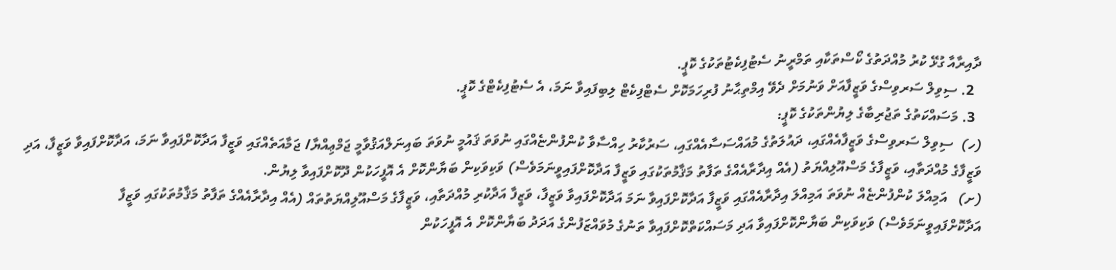ދާއިރާއާ ގުޅޭ ކުރު މުއްދަތުގެ ކޯސްތަކާއި ތަމްރީނު ސެޓުފިކެޓުތަކުގެ ކޮޕީ.
  2. ސިވިލް ސަރވިސްގެ ވަޒީފާއަށް ވަނުމަށް ދެވޭ އިމްތިޙާނު ފުރިހަމަކޮށް ސެޓްފިކެޓް ލިބިފައިވާ ނަމަ، އެ ސެޓުފިކެޓްގެ ކޮޕީ.
  3. މަސައްކަތުގެ ތަޖުރިބާގެ ލިޔުންތަކުގެ ކޮޕީ:
(ހ)  ސިވިލް ސަރވިސްގެ ވަޒީފާއެއްގައި، ދައުލަތުގެ މުއައްސަސާއެއްގައި، ސަރުކާރު ހިއްސާވާ ކުންފުންޏެއްގައި ނުވަތަ ޤައުމީ ނުވަތަ ބައިނަލްއަޤުވާމީ ޖަމްޢިއްޔާ/ ޖަމާއަތެއްގައި ވަޒީފާ އަދާކޮށްފައިވާ ނަމަ، އަދާކޮށްފައިވާ ވަޒީފާ، އަދި ވަޒީފާގެ މުއްދަތާއި، ވަޒީފާގެ މަސްއޫލިއްޔަތު (އެއް އިދާރާއެއްގެ ތަފާތު މަޤާމުތަކުގައި ވަޒީފާ އަދާކޮށްފައިވީނަމަވެސް) ވަކިވަކިން ބަޔާންކޮށް އެ އޮފީހަކުން ދޫކޮށްފައިވާ ލިޔުން.
(ށ)   އަމިއްލަ ކުންފުންޏެއް ނުވަތަ އަމިއްލަ އިދާރާއެއްގައި ވަޒީފާ އަދާކޮށްފައިވާ ނަމަ އަދާކޮށްފައިވާ ވަޒީފާ، ވަޒީފާ އަދާކުރި މުއްދަތާއި، ވަޒީފާގެ މަސްއޫލިއްޔަތުތައް (އެއް އިދާރާއެއްގެ ތަފާތު މަޤާމުތަކުގައި ވަޒީފާ އަދާކޮށްފައިވީނަމަވެސް) ވަކިވަކިން ބަޔާންކޮށްފައިވާ އަދި މަސައްކަތްކޮށްފައިވާ ތަނުގެ މުވައްޒަފުންގެ އަދަދު ބަޔާންކޮށް އެ އޮފީހަކުން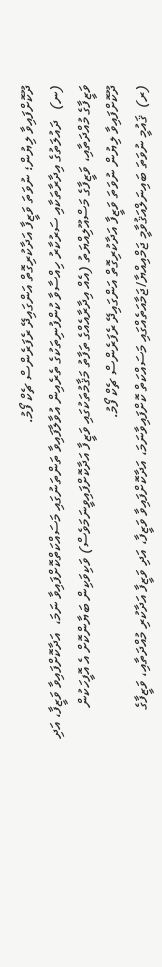ދޫކޮށްފައިވާ ލިޔުން؛ ނުވަތަ ވަޒީފާ އަދާކުރިގޮތް އަންގައިދޭ ރެފަރެންސް ޗެކް ފޯމު.
(ނ)   ދައުލަތުގެ އިދާރާތަކާއި ސަރުކާރު ހިއްސާވާ ކުންފުނިތަކުގެ ތެރެއިން އުވާލާފައިވާ ތަންތަނުގައި މަސައްކަތްކޮށްފައިވާ ނަމަ،  އަދާކޮށްފައިވާ ވަޒީފާ، އަދި ވަޒީފާގެ މުއްދަތާއި، ވަޒީފާގެ މަސްއޫލިއްޔަތު (އެއް އިދާރާއެއްގެ ތަފާތު މަޤާމުތަކުގައި ވަޒީފާ އަދާކޮށްފައިވީނަމަވެސް) ވަކިވަކިން ބަޔާންކޮށް އެ އޮފީހަކުން ދޫކޮށްފައިވާ ލިޔުން ނުވަތަ ވަޒީފާ އަދާކުރިގޮތް އަންގައިދޭ ރެފަރެންސް ޗެކް ފޯމު.
(ރ)  ޤައުމީ ނުވަތަ ބައިނަލްއަޤުވާމީ ޖަމްއިއްޔާ/ޖަމާއަތެއްގައި މަސައްކަތް ކޮށްފައިވާނަމަ، އަދާކޮށްފައިވާ ވަޒީފާ، އަދި ވަޒީފާ އަދާކުރި މުއްދަތާއި، ވަޒީފާގެ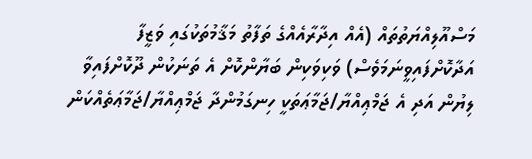މަސްއޫލިއްޔަތުތައް (އެއް އިދާރާއެއްގެ ތަފާތު މަޤާމުތަކުގައި ވަޒީފާ އަދާކޮށްފައިވީނަމަވެސް) ވަކިވަކިން ބަޔާންކޮށް އެ ތަނަކުން ދޫކޮށްފައިވާ ލިޔުން އަދި އެ ޖަމްޢިއްޔާ/ޖަމާޢަތަކީ ހިނގަމުންދާ ޖަމްޢިއްޔާ/ޖަމާޢަތެއްކަން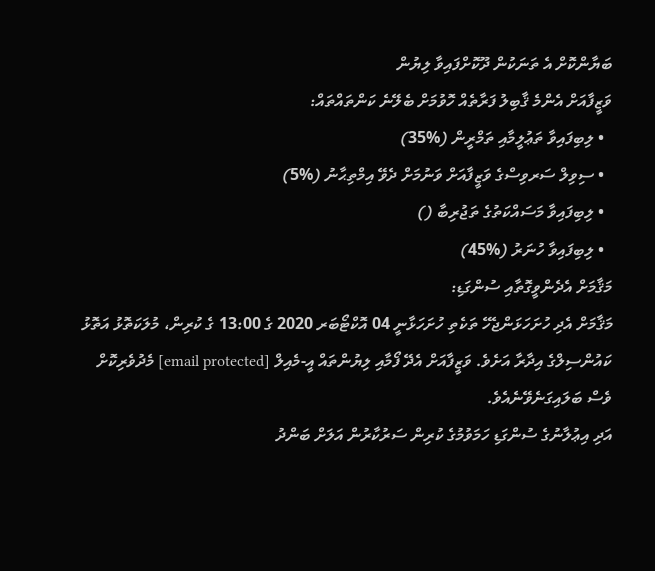ބަޔާންކޮށް އެ ތަނަކުން ދޫކޮށްފައިވާ ލިޔުން
ވަޒީފާއަށް އެންމެ ޤާބިލު ފަރާތެއް ހޮވުމަށް ބެލޭނެ ކަންތައްތައް:
  • ލިބިފައިވާ ތަޢުލީމާއި ތަމްރީން (%35)
  • ސިވިލް ސަރވިސްގެ ވަޒީފާއަށް ވަނުމަށް ދެވޭ އިމްތިޙާނު (%5)
  • ލިބިފައިވާ މަސައްކަތުގެ ތަޖުރިބާ ()
  • ލިބިފައިވާ ހުނަރު (%45)
މަޤާމަށް އެދެންވީގޮތާއި ސުންގަޑި:
މަޤާމަށް އެދި ހުށަހަޅަންޖެހޭ ތަކެތި ހުށަހަޅާނީ 04 އޮކްޓޯބަރ 2020 ގެ 13:00 ގެ ކުރިން، މުލަކަތޮޅު އަތޮޅު ކައުންސިލްގެ އިދާރާ އަށެވެ. ވަޒީފާއަށް އެދޭ ފޯމާއި ލިޔުންތައް އީ-މެއިލް [email protected] މެދުވެރިކޮށް ވެސް ބަލައިގަނެވޭނެއެވެ.
އަދި އިޢުލާނުގެ ސުންގަޑި ހަމަވުމުގެ ކުރިން ސަރުކާރުން އަލަށް ބަންދު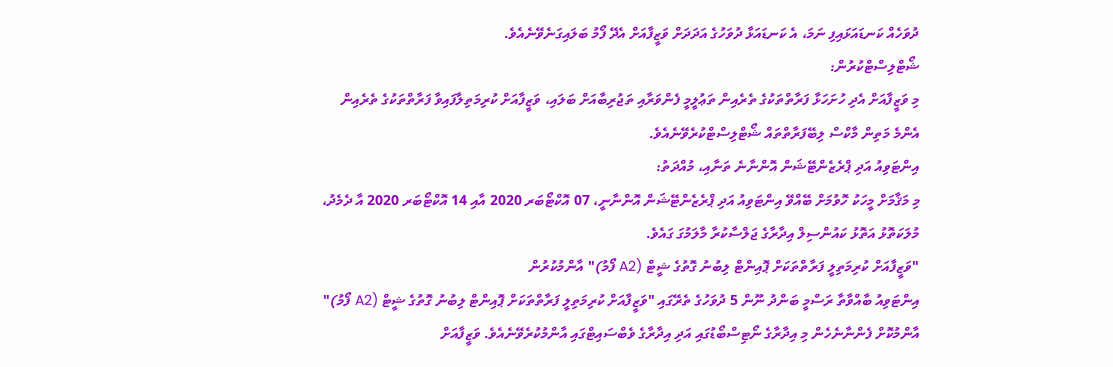ދުވަހެއް ކަނޑައަޅައިފި ނަމަ، އެ ކަނޑައަޅާ ދުވަހުގެ އަދަދަށް ވަޒީފާއަށް އެދޭ ފޯމު ބަލައިގަނެވޭނެއެވެ.
ޝޯޓްލިސްޓްކުރުން:
މި ވަޒީފާއަށް އެދި ހުށަހަޅާ ފަރާތްތަކުގެ ތެރެއިން ތަޢުލީމީ ފެންވަރާއި ތަޖުރިބާއަށް ބަލައި، ވަޒީފާއަށް ކުރިމަތިލާފައިވާ ފަރާތްތަކުގެ ތެރެއިން އެންމެ މަތިން މާކްސް ލިބޭފަރާތްތައް ޝޯޓްލިސްޓްކުރެވޭނެއެވެ.
އިންޓަވިއު އަދި ޕްރެޒެންޓޭޝަން އޮންނާނެ ތަނާއި، މުއްދަތު:
މި މަޤާމަށް މީހަކު ހޮވުމަށް ބޭއްވޭ އިންޓަވިއު އަދި ޕްރެޒެންޓޭޝަން އޮންނާނީ، 07 އޮކްޓޯބަރ 2020 އާއި 14 އޮކްޓޯބަރ 2020 އާ ދެމެދު، މުލަކަތޮޅު އަތޮޅު ކައުންސިލް އިދާރާގެ ޖަލްސާކުރާ މާލަމުގަ ގައެވެ.
"ވަޒީފާއަށް ކުރިމަތިލީ ފަރާތްތަކަށް ޕޮއިންޓް ލިބުނު ގޮތުގެ ޝީޓް (A2 ފޯމު)" އާންމުކުރުން
އިންޓަވިއު ބާއްވާތާ ރަސްމީ ބަންދު ނޫން 5 ދުވަހުގެ ތެރޭގައި "ވަޒީފާއަށް ކުރިމަތިލީ ފަރާތްތަކަށް ޕޮއިންޓް ލިބުނު ގޮތުގެ ޝީޓް (A2 ފޯމު)" އާންމުކޮށް ފެންނާނެހެން މި އިދާރާގެ ނޯޓިސްބޯޑުގައި އަދި އިދާރާގެ ވެބްސައިޓްގައި އާންމުކުރެވޭނެއެވެ. ވަޒީފާއަށް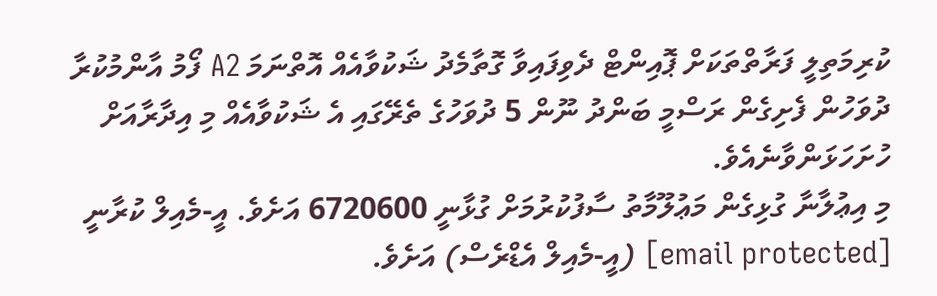ކުރިމަތިލީ ފަރާތްތަކަށް ޕޮއިންޓް ދެވިފައިވާ ގޮތާމެދު ޝަކުވާއެއް އޮތްނަމަ A2 ފޯމު އާންމުކުރާ ދުވަހުން ފެށިގެން ރަސްމީ ބަންދު ނޫން 5 ދުވަހުގެ ތެރޭގައި އެ ޝަކުވާއެއް މި އިދާރާއަށް ހުށަހަޅަންވާނެއެވެ.
މި އިޢުލާނާ ގުޅިގެން މަޢުލޫމާތު ސާފުކުރުމަށް ގުޅާނީ 6720600 އަށެވެ. އީ-މެއިލް ކުރާނީ [email protected] (އީ-މެއިލް އެޑްރެސް) އަށެވެ.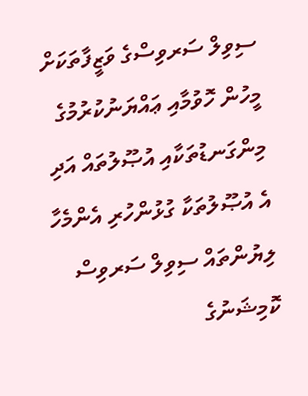ސިވިލް ސަރވިސްގެ ވަޒީފާތަކަށް މީހުން ހޮވުމާއި ޢައްޔަނުކުރުމުގެ މިންގަނޑުތަކާއި އުޞޫލުތައް އަދި އެ އުޞޫލުތަކާ ގުޅުންހުރި އެންމެހާ ލިޔުންތައް ސިވިލް ސަރވިސް ކޮމިޝަނުގެ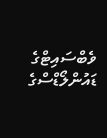ވެބްސައިޓްގެ ޑައުންލޯޑްސްގެ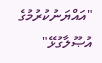"އައްޔަނުކުރުމުގެ އުޞޫލާގުޅޭ"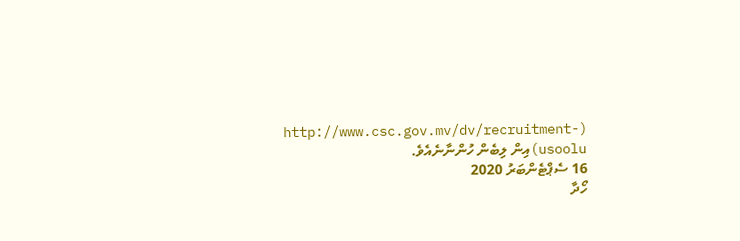(http://www.csc.gov.mv/dv/recruitment-usoolu)އިން ލިބެން ހުންނާނެއެވެ.
16 ސެޕްޓެންބަރު 2020
ހޯދާ